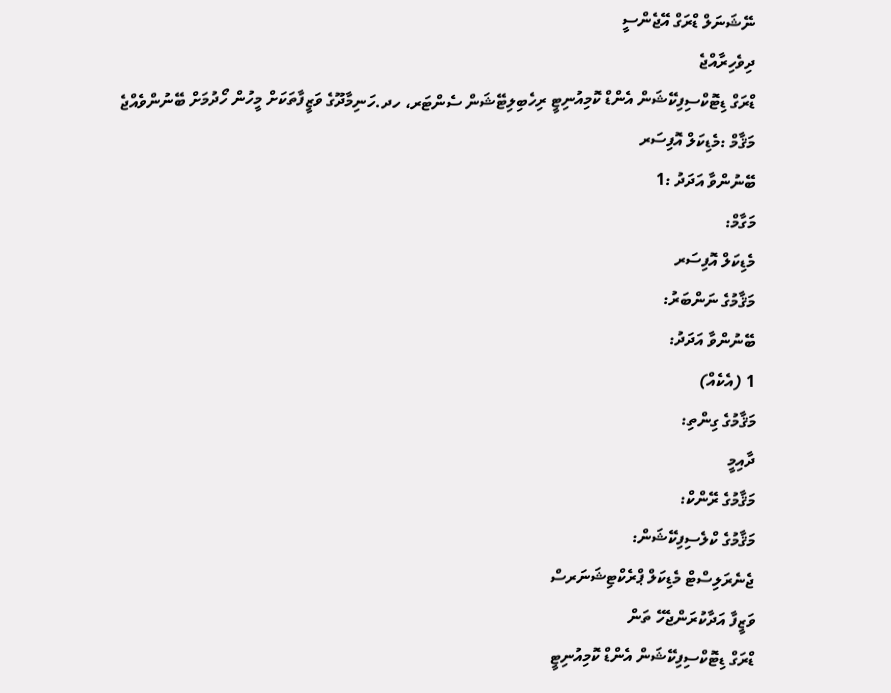ނޭޝަނަލް ޑްރަގް އޭޖެންސީ
ދިވެހިރާއްޖެ
ޑްރަގް ޑިޓޮކްސިފިކޭޝަން އެންޑް ކޮމިއުނިޓީ ރިހެބިލިޓޭޝަން ސެންޓަރ، ހދ.ހަނިމާދޫގެ ވަޒީފާތަކަށް މީހުން ހޯދުމަށް ބޭނުންވެއްޖެ
މަޤާމް :މެޑިކަލް އޮފިސަރ
ބޭނުންވާ އަދަދު :1
މަގާމް:
މެޑިކަލް އޮފިސަރ
މަޤާމުގެ ނަންބަރު:
ބޭނުންވާ އަދަދު:
1 (އެކެއް)
މަޤާމުގެ ގިންތި:
ދާއިމީ
މަޤާމުގެ ރޭންކް:
މަޤާމުގެ ކްލެސިފިކޭޝަން:
ޖެނެރަލިސްޓް މެޑިކަލް ޕްރެކްޓިޝަނަރސް
ވަޒީފާ އަދާކުރަންޖެހޭ ތަން
ޑްރަގް ޑިޓޮކްސިފިކޭޝަން އެންޑް ކޮމިއުނިޓީ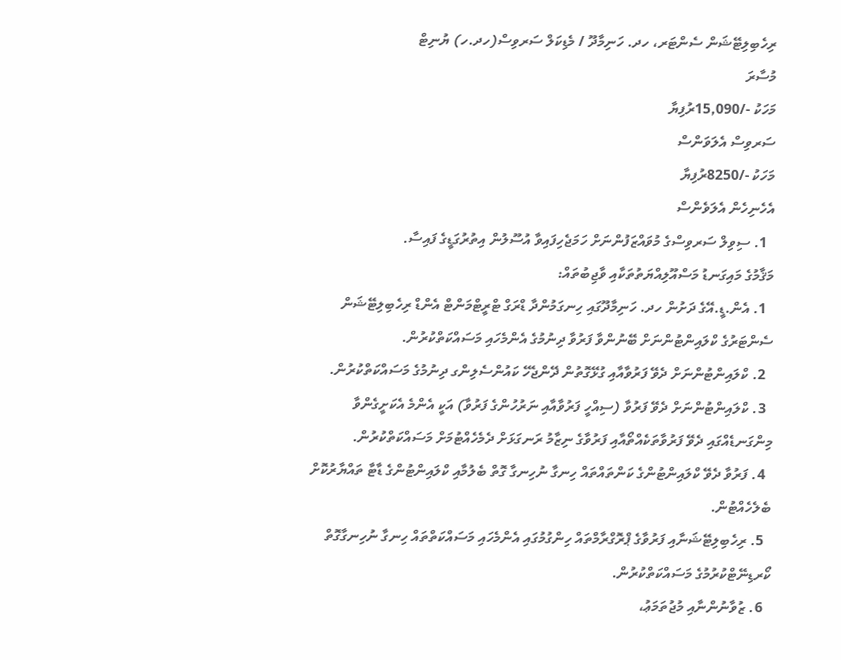ރިހެބިލިޓޭޝަން ސެންޓަރ، ހދ. ހަނިމާދޫ / މެޑިކަލް ސަރވިސް(ހދ.ހ) ޔުނިޓް
މުސާރަ
މަހަކު -/15,090ރުފިޔާ
ސަރވިސް އެލަވަންސް
މަހަކު -/8250ރުފިޔާ
އެހެނިހެން އެލަވެންސް
  1. ސިވިލް ސަރވިސްގެ މުވައްޒަފުންނަށް ހަމަޖެހިފައިވާ އުސޫލުން އިތުރުގަޑީގެ ފައިސާ.
މަޤާމުގެ މައިގަނޑު މަސްއޫލިއްޔަތުތަކާއި ވާޖިބުތައް:
  1. އެން.ޑީ.އޭގެ ދަށުން ހދ. ހަނިމާދޫގައި ހިނގަމުންދާ ޑްރަގް ޓްރީޓްމަންޓް އެންޑް ރިހެބިލިޓޭޝަން ސެންޓަރުގެ ކްލައިންޓުންނަށް ބޭނުންވާ ފަރުވާ ދިނުމުގެ އެންމެހައި މަސައްކަތްކުރުން.
  2. ކްލައިންޓުންނަށް ދެވޭ ފަރުވާއާއި ގުޅޭގޮތުން ދޭންޖެހޭ ކައުންސެލިންގ ދިނުމުގެ މަސައްކަތްކުރުން.
  3. ކްލައިންޓުންނަށް ދެވޭ ފަރުވާ (ސިއްހީ ފަރުވާއާއި ނަރުހުންގެ ފަރުވާ) އަކީ އެންމެ އެކަށީގެންވާ މިންގަނޑެއްގައި ދެވޭ ފަރުވާތަކެއްތޯއާއި ފަރުވާގެ ނިޒާމު ރަނގަޅަށް ދެމެހެއްޓުމަށް މަސައްކަތްކުރުން.
  4. ފަރުވާ ދެވޭ ކްލައިންޓުންގެ ކަންތައްތައް ހިނގާ ނުހިނގާ ގޮތް ބެލުމާއި ކްލައިންޓުންގެ ޑާޓާ ތައްޔާރުކޮށް ބެލެހެއްޓުން.
  5. ރިހެބިލިޓޭޝަނާއި ފަރުވާގެ ޕްރޮގްރާމްތައް ހިންގުމުގައި އެންމެހައި މަސައްކަތްތައް ހިނގާ ނުހިނގާގޮތް ކޯރޑިނޭޓްކުރުމުގެ މަސައްކަތްކުރުން.
  6. ޒުވާނުންނާއި މުޖުތަމަޢު،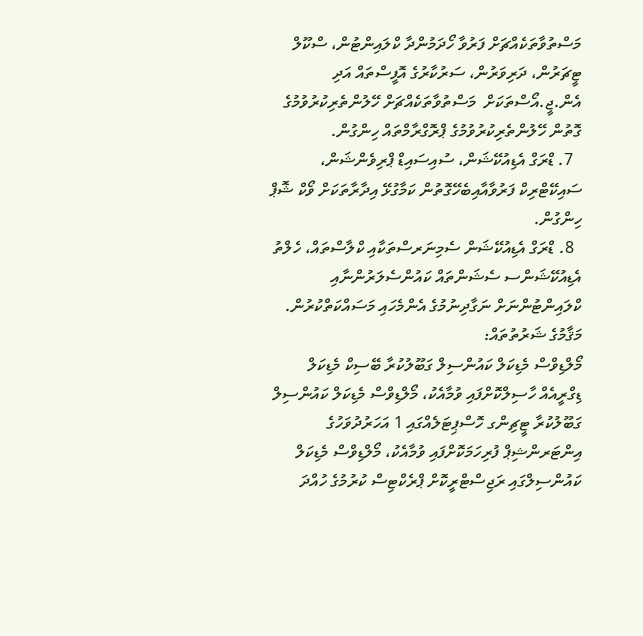މަސްތުވާތަކެއްޗަށް ފަރުވާ ހޯދަމުންދާ ކްލައިންޓުން، ސްކޫލް ޓީޗަރުން، ދަރިވަރުން، ސަރުކާރުގެ އޮފީސްތައް އަދި އެން.ޖީ.އޯސްތަކަށް  މަސްތުވާތަކެއްޗަށް ހޭލުންތެރިކުރުވުމުގެ ގޮތުން ހޭލުންތެރިކުރުވުމުގެ ޕްރޮގްރާމްތައް ހިންގުން.
  7. ޑްރަގް އެޑިއުކޭޝަން، ސުއިސައިޑް ޕްރިވެންޝަން، ސައިކޭޓްރިކް ފަރުވާއާއިބެހޭގޮތުން ކަމާގުޅޭ އިދާރާތަކަށް ވޯކް ޝޮޕް ހިންގުން.
  8. ޑްރަގް އެޑިއުކޭޝަން ސެމިނަރސްތަކާއި ކްލާސްތައް، ހެލްތު އެޑިއުކޭޝަންސ ސެޝަންތައް ކައުންސެލަރުންނާއި ކްލައިންޓުންނަށް ނަގާދިނުމުގެ އެންމެހައި މަސައްކަތްކުރުން.
މަޤާމުގެ ޝަރުތުތައް:
މޯލްޑިވްސް މެޑިކަލް ކައުންސިލް ގަބޫލުކުރާ ބޭސިކް މެޑިކަލް ޑިގްރީއެއް ހާސިލްކޮށްފައި ވުމާއެކު، މޯލްޑިވްސް މެޑިކަލް ކައުންސިލް ގަބޫލުކުރާ ޓީޗިންގ ހޮސްޕިޓަލެއްގައި 1 އަހަރުދުވަހުގެ އިންޓަރންޝިޕް ފުރިހަމަކޮށްފައި ވުމާއެކު، މޯލްޑިވްސް މެޑިކަލް ކައުންސިލްގައި ރަޖިސްޓްރީކޮށް ޕްރެކްޓިސް ކުރުމުގެ ހުއްދަ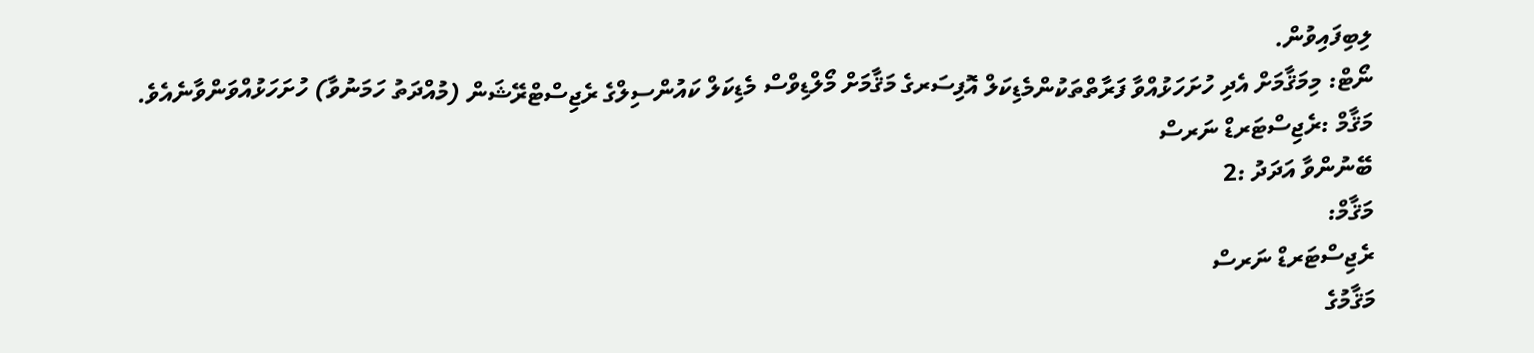ލިބިފައިވުން.
ނޯޓް: މިމަޤާމަށް އެދި ހުށަހަޅުއްވާ ފަރާތްތަކުންމެޑިކަލް އޮފިސަރގެ މަޤާމަށް މޯލްޑިވްސް މެޑިކަލް ކައުންސިލްގެ ރެޖިސްޓްރޭޝަން (މުއްދަތު ހަމަނުވާ) ހުށަހަޅުއްވަންވާނެއެވެ.
މަޤާމް :ރެޖިސްޓަރޑް ނަރސް
ބޭނުންވާ އަދަދު :2
މަޤާމް:
ރެޖިސްޓަރޑް ނަރސް
މަޤާމުގެ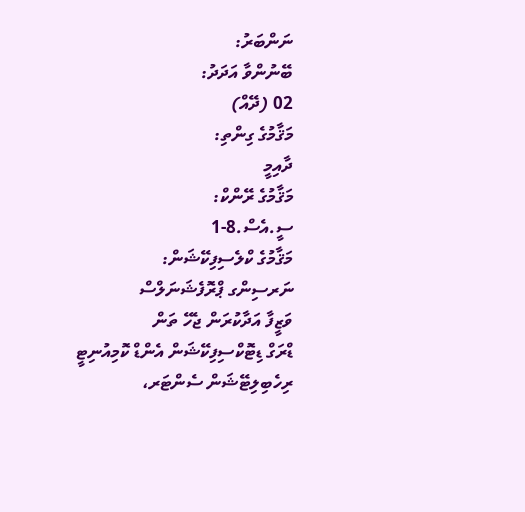ނަންބަރު:
ބޭނުންވާ އަދަދު:
02 (ދޭއް)
މަޤާމުގެ ގިންތި:
ދާއިމީ
މަޤާމުގެ ރޭންކް:
ސީ.އެސް.8-1
މަޤާމުގެ ކްލެސިފިކޭޝަން:
ނަރސިންގ ޕްރޮފެޝަނަލްސް
ވަޒީފާ އަދާކުރަން ޖެހޭ ތަން
ޑްރަގް ޑިޓޮކްސިފިކޭޝަން އެންޑް ކޮމިއުނިޓީ ރިހެބިލިޓޭޝަން ސެންޓަރ،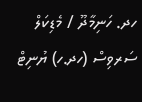ހދ. ހަނިމާދޫ / މެޑިކަލް ސަރވިސް (ހދ.ހ) ޔުނިޓް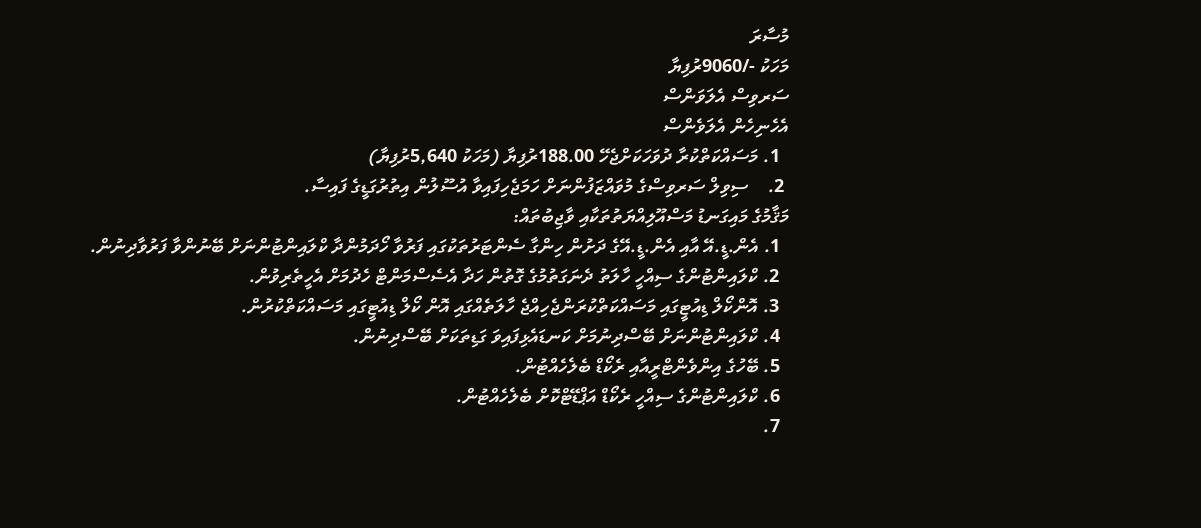މުސާރަ
މަހަކު -/9060ރުފިޔާ
ސަރވިސް އެލަވަންސް
އެހެނިހެން އެލަވެންސް
  1. މަސައްކަތްކުރާ ދުވަހަކަށްޖެހޭ 188.00ރުފިޔާ (މަހަކު 5,640ރުފިޔާ)
 2.    ސިވިލް ސަރވިސްގެ މުވައްޒަފުންނަށް ހަމަޖެހިފައިވާ އުސޫލުން އިތުރުގަޑީގެ ފައިސާ.
މަޤާމުގެ މައިގަނޑު މަސްއޫލިއްޔަތުތަކާއި ވާޖިބުތައް:
  1. އެން.ޑީ.އޭ އާއި އެން.ޑީ.އޭގެ ދަށުން ހިންގާ ސެންޓަރުތަކުގައި ފަރުވާ ހޯދަމުންދާ ކްލައިންޓުންނަށް ބޭނުންވާ ފަރުވާދިނުން.
  2. ކްލައިންޓުންގެ ސިއްހީ ހާލަތު ދެނަގަތުމުގެ ގޮތުން ހަދާ އެސެސްމަންޓް ހެދުމަށް އެހީތެރިވުން.
  3. އޮންކޯލް ޑިއުޓީގައި މަސައްކަތްކުރަންޖެހިއްޖެ ހާލަތެއްގައި އޮން ކޯލް ޑިއުޓީގައި މަސައްކަތްކުރުން.
  4. ކްލައިންޓުންނަށް ބޭސްދިނުމަށް ކަނޑައެޅިފައިވަ ގަޑިތަކަށް ބޭސްދިނުން.
  5. ބޭހުގެ އިންވެންޓްރީއާއި ރެކޯޑް ބެލެހެއްޓުން.
  6. ކްލައިންޓުންގެ ސިއްހީ ރެކޯޑް އަޕްޑޭޓްކޮށް ބެލެހެއްޓުން.
  7.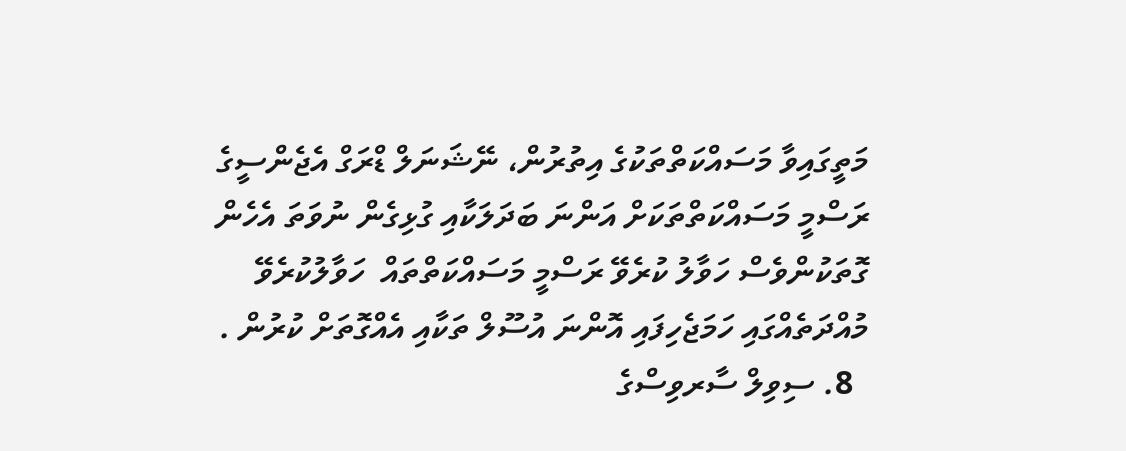މަތީގައިވާ މަސައްކަތްތަކުގެ އިތުރުން، ނޭޝަނަލް ޑްރަގް އެޖެންސީގެ ރަސްމީ މަސައްކަތްތަކަށް އަންނަ ބަދަލަކާއި ގުޅިގެން ނުވަތަ އެހެން ގޮތަކުންވެސް ހަވާލު ކުރެވޭ ރަސްމީ މަސައްކަތްތައް  ހަވާލުކުރެވޭ މުއްދަތެއްގައި ހަމަޖެހިފައި އޮންނަ އުސޫލް ތަކާއި އެއްގޮތަށް ކުރުން .
  8. ސިވިލް ސާރވިސްގެ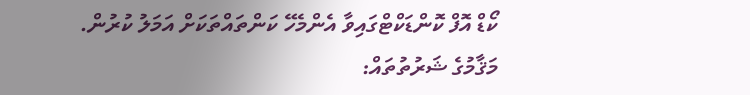ކޯޑް އޮފް ކޮންޑަކްޓްގައިވާ އެންމެހޭ ކަންތައްތަކަށް އަމަލު ކުރުން.
މަޤާމުގެ ޝަރުތުތައް: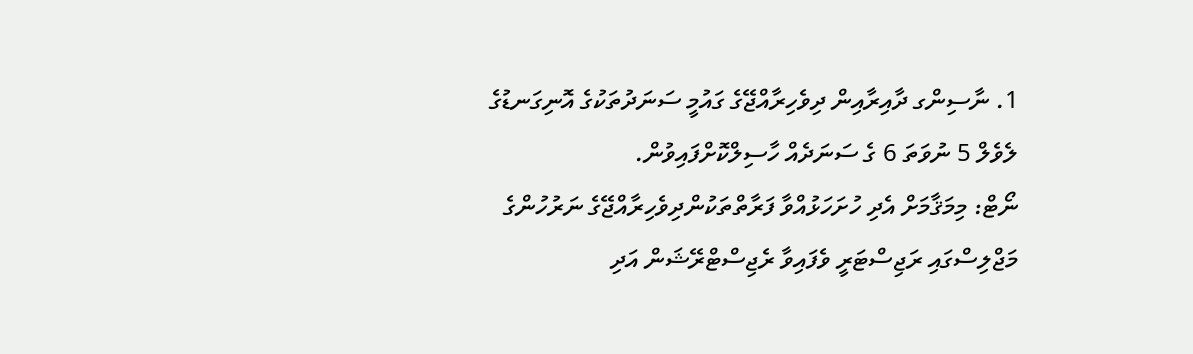1. ނާސިންގ ދާއިރާއިން ދިވެހިރާއްޖޭގެ ގައުމީ ސަނަދުތަކުގެ އޮނިގަނޑުގެ ލެވެލް 5 ނުވަތަ 6 ގެ ސަނަދެއް ހާސިލްކޮށްފައިވުން.
ނޯޓް: މިމަޤާމަށް އެދި ހުށަހަޅުއްވާ ފަރާތްތަކުންދިވެހިރާއްޖޭގެ ނަރުހުންގެ މަޖްލިސްގައި ރަޖިސްޓަރީ ވެފައިވާ ރެޖިސްޓްރޭޝަން އަދި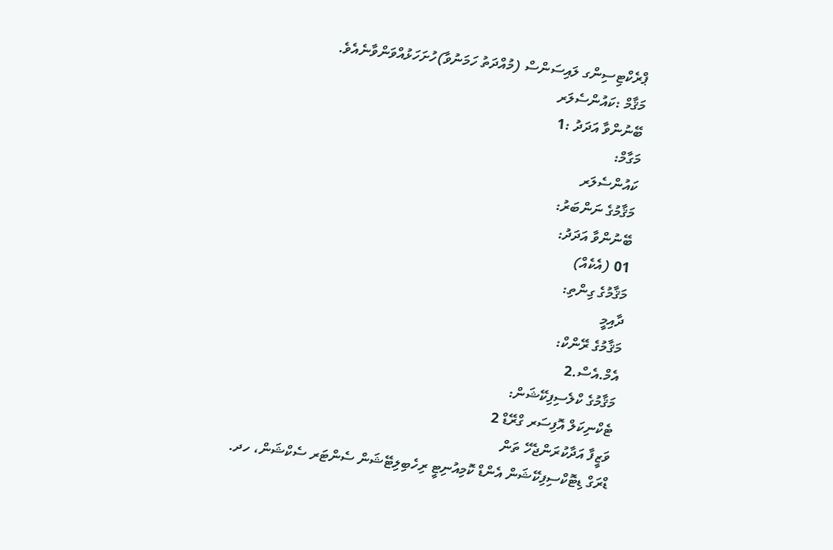ޕްރެކްޓިސިންގ ލައިސަންސް (މުއްދަތު ހަމަނުވާ)ހުށަހަޅުއްވަންވާނެއެވެ.
މަޤާމް :ކައުންސެލަރ
ބޭނުންވާ އަދަދު :1
މަގާމް:
ކައުންސެލަރ
މަޤާމުގެ ނަންބަރު:
ބޭނުންވާ އަދަދު:
01 (އެކެއް)
މަޤާމުގެ ގިންތި:
ދާއިމީ
މަޤާމުގެ ރޭންކް:
އެމް.އެސް.2
މަޤާމުގެ ކްލެސިފިކޭޝަން:
ޓެކްނިކަލް އޮފިސަރ ގްރޭޑް 2
ވަޒީފާ އަދާކުރަންޖެހޭ ތަން
ޑްރަގް ޑިޓޮކްސިފިކޭޝަން އެންޑް ކޮމިއުނިޓީ ރިހެބިލިޓޭޝަން ސެންޓަރ ސެކްޝަން، ހދ.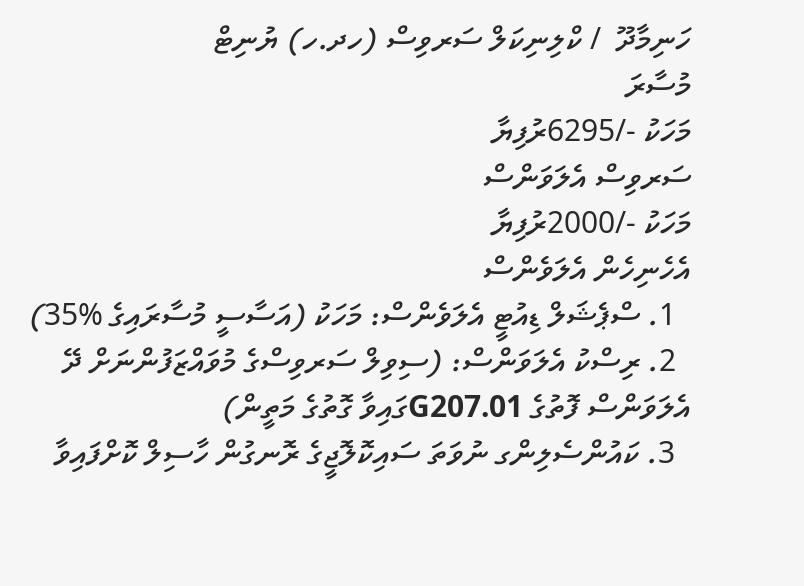ހަނިމާދޫ  / ކްލިނިކަލް ސަރވިސް (ހދ.ހ) ޔުނިޓް
މުސާރަ
މަހަކު -/6295ރުފިޔާ
ސަރވިސް އެލަވަންސް
މަހަކު -/2000ރުފިޔާ
އެހެނިހެން އެލަވެންސް
  1. ސްޕެޝަލް ޑިއުޓީ އެލަވެންސް: މަހަކު (އަސާސީ މުސާރައިގެ %35)
  2. ރިސްކު އެލަވަންސް: (ސިވިލް ސަރވިސްގެ މުވައްޒަފުންނަށް ދޭ އެލަވަންސް ފޮތުގެ G207.01ގައިވާ ގޮތުގެ މަތީން)
  3. ކައުންސެލިންގ ނުވަތަ ސައިކޮލޮޖީގެ ރޮނގުން ހާސިލް ކޮށްފައިވާ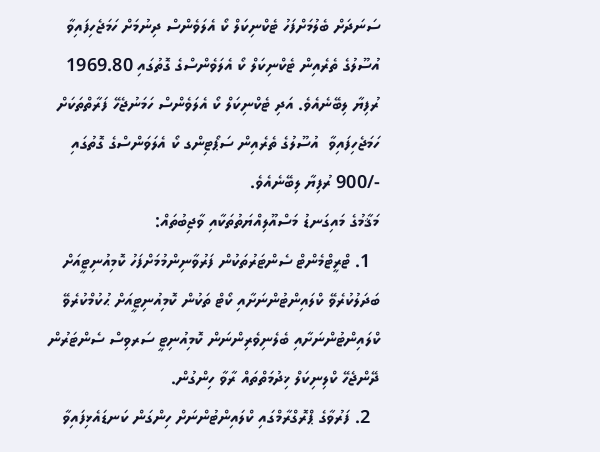ސަނަދަށް ބެލުމަށްފަހު ޓެކްނިކަލް ކޯ އެލަވެންސް ދިނުމަށް ހަމަޖެހިފައިވާ އުސޫލުގެ ތެރެއިން ޓެކްނިކަލް ކޯ އެލަވެންސްގެ ގޮތުގައި 1969.80 ރުފިޔާ ލިބޭނެއެވެ. އަދި ޓެކްނިކަލް ކޯ އެލަވެންސް ހަމަނުޖެހޭ ފަރާތްތަކަށް ހަމަޖެހިފައިވާ  އުސޫލުގެ ތެރެއިން ސަޕޯޓިންގ ކޯ އެލަވަންސްގެ ގޮތުގައި -/900 ރުފިޔާ ލިބޭނެއެވެ.
މަޤާމުގެ މައިގަނޑު މަސްއޫލިއްޔަތުތަކާއި ވާޖިބުތައް:
  1. ޓްރީޓްމެންޓް ސެންޓަރުތަކުން ފަރުވާނިންމުމަށްފަހު ކޮމިއުނިޓީއަށް ބަދަލުކުރެވޭ ކްލައިންޓުންނަށާއި ކޯޓް ތަކުން ކޮމިއުނިޓީއަށް ޙުކުމްކުރެވޭ ކްލައިންޓުންނަށާއި ބެލެނިވެރިންނަން ކޮމިއުނިޓީ ސަރވިސް ސެންޓަރުން ދޭންޖެހޭ ކްލިނިކަލް ޚިދުމަތްތައް ރާވާ ހިންގުން.
  2. ފަރުވާގެ ޕްރޮގްރާމްގައި ކްލައިންޓުންނަށް ހިންގަން ކަނޑައެޅިފައިވާ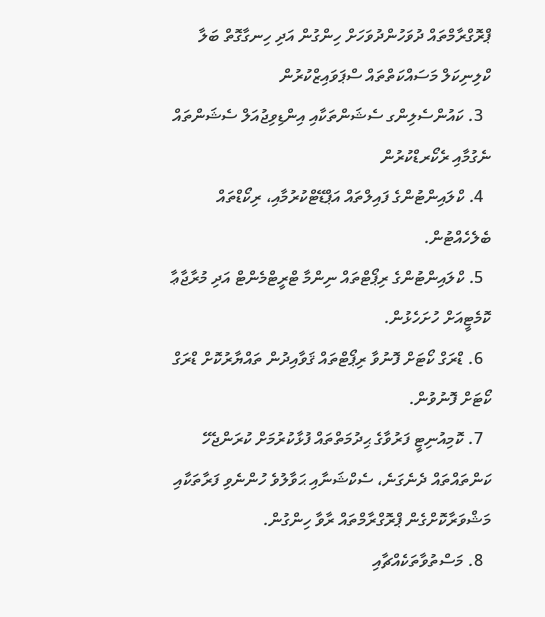ޕްރޮގްރާމްތައް ދުވަހުންދުވަހަށް ހިންގުން އަދި ހިނގާގޮތް ބަލާ ކްލިނިކަލް މަސައްކަތްތައް ސްޕަވައިޒްކުރުން
  3. ކައުންސެލިންގ ސެޝަންތަކާއި އިންޑިވިޖުއަލް ސެޝަންތައް ނެގުމާއި ރެކޯރޑްކުރުން
  4. ކްލައިންޓުންގެ ފައިލްތައް އަޕްޑޭޓްކުރުމާއި، ރިކޯޑްތައް ބެލެހެއްޓުން.
  5. ކްލައިންޓުންގެ ރިޕޯޓްތައް ނިންމާ ޓްރީޓްމެންޓް އަދި މުރާޖާޢާ ކޮމެޓީއަށް ހުށަހެޅުން.
  6. ޑްރަގް ކޯޓަށް ފޮނުވާ ރިޕޯޓްތައް ޤަވާއިދުން ތައްޔާރުކޮށް ޑްރަގް ކޯޓަށް ފޮނުވުން.
  7. ކޮމިއުނިޓީ ފަރުވާގެ ޙިދުމަތްތައް ފުޅާކުރުމަށް ކުރަންޖެހޭ ކަންތައްތައް ދެނެގަނެ، ސެކްޝަނާއި ޙަވާލުވެ ހުންނެވި ފަރާތަކާއި މަޝްވަރާކޮށްގެން ޕްރޮގްރާމްތައް ރާވާ ހިންގުން.
  8. މަސްތުވާތަކެއްޗާއި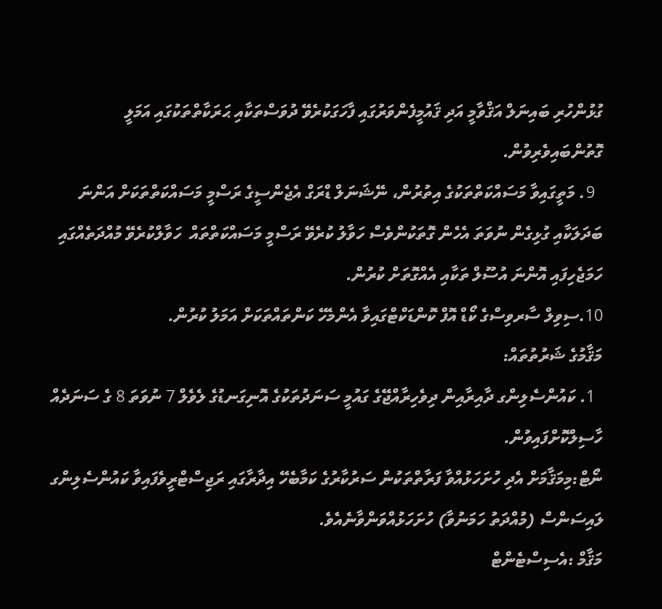ގުޅުންހުރި ބައިނަލް އަޤްވާމީ އަދި ޤައުމީފެންވަރުގައި ފާހަގަކުރެވޭ ދުވަސްތަކާއި ޙަރަކާތްތަކުގައި އަމަލީ ގޮތުންބައިވެރިވުން.
  9. މަތީގައިވާ މަސައްކަތްތަކުގެ އިތުރުން، ނޭޝަނަލް ޑްރަގް އެޖެންސީގެ ރަސްމީ މަސައްކަތްތަކަށް އަންނަ ބަދަލަކާއި ގުޅިގެން ނުވަތަ އެހެން ގޮތަކުންވެސް ހަވާލު ކުރެވޭ ރަސްމީ މަސައްކަތްތައް  ހަވާލްކުރެވޭ މުއްދަތެއްގައި ހަމަޖެހިފައި އޮންނަ އުސޫލް ތަކާއި އެއްގޮތަށް ކުރުން.
10.ސިވިލް ސާރވިސްގެ ކޯޑް އޮފް ކޮންޑަކްޓްގައިވާ އެންމެހޭ ކަންތައްތަކަށް އަމަލު ކުރުން.
މަޤާމުގެ ޝަރުތުތައް:
  1. ކައުންސެލިންގ ދާއިރާއިން ދިވެހިރާއްޖޭގެ ގައުމީ ސަނަދުތަކުގެ އޮނިގަނޑުގެ ލެވެލް 7 ނުވަތަ 8 ގެ ސަނަދެއް ހާސިލްކޮށްފައިވުން.
ނޯޓް:މިމަޤާމަށް އެދި ހުށަހަޅުއްވާ ފަރާތްތަކުން ސަރުކާރުގެ ކަމާބެހޭ އިދާރާގައި ރަޖިސްޓްރީވެފައިވާ ކައުންސެލިންގ ލައިސަންސް (މުއްދަތު ހަމަނުވާ) ހުށަހަޅުއްވަންވާނެއެވެ.
މަޤާމް :އެސިސްޓެންޓް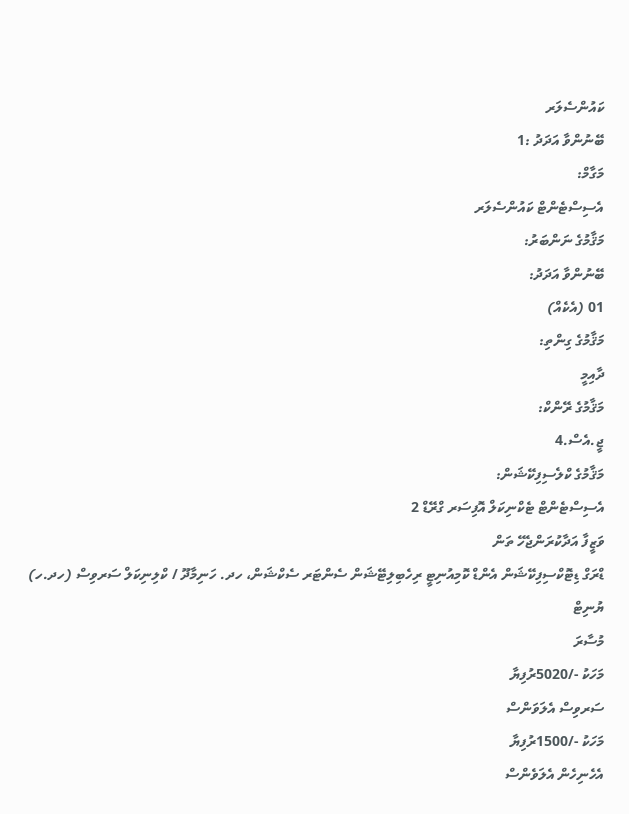ކައުންސެލަރ
ބޭނުންވާ އަދަދު :1
މަގާމް:
އެސިސްޓެންޓް ކައުންސެލަރ
މަޤާމުގެ ނަންބަރު:
ބޭނުންވާ އަދަދު:
01 (އެކެއް)
މަޤާމުގެ ގިންތި:
ދާއިމީ
މަޤާމުގެ ރޭންކް:
ޖީ.އެސް.4
މަޤާމުގެ ކްލެސިފިކޭޝަން:
އެސިސްޓެންޓް ޓެކްނިކަލް އޮފިސަރ ގްރޭޑް 2
ވަޒީފާ އަދާކުރަންޖެހޭ ތަން
ޑްރަގް ޑިޓޮކްސިފިކޭޝަން އެންޑް ކޮމިއުނިޓީ ރިހެބިލިޓޭޝަން ސެންޓަރ ސެކްޝަން، ހދ. ހަނިމާދޫ / ކްލިނިކަލް ސަރވިސް (ހދ.ހ) ޔުނިޓް
މުސާރަ
މަހަކު -/5020ރުފިޔާ
ސަރވިސް އެލަވަންސް
މަހަކު -/1500ރުފިޔާ
އެހެނިހެން އެލަވެންސް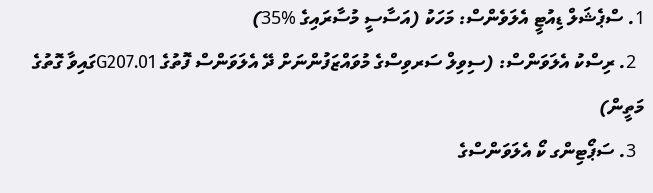1. ސްޕެޝަލް ޑިއުޓީ އެލަވެންސް: މަހަކު (އަސާސީ މުސާރައިގެ %35)
  2. ރިސްކު އެލަވަންސް: (ސިވިލް ސަރވިސްގެ މުވައްޒަފުންނަށް ދޭ އެލަވަންސް ފޮތުގެ G207.01ގައިވާ ގޮތުގެ މަތީން)
  3. ސަޕޯޓިންގ ކޯ އެލަވަންސްގެ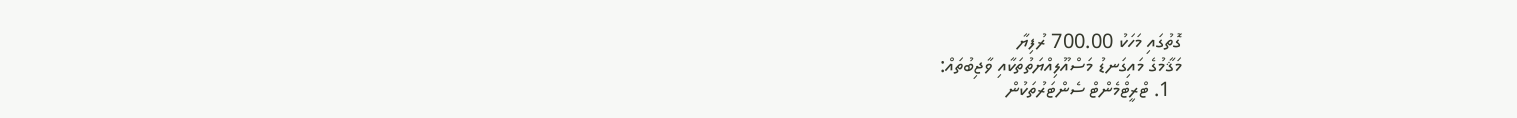ގޮތުގައި މަހަކު 700.00 ރުފިޔާ
މަޤާމުގެ މައިގަނޑު މަސްއޫލިއްޔަތުތަކާއި ވާޖިބުތައް:
  1. ޓްރީޓްމެންޓް ސެންޓަރުތަކުން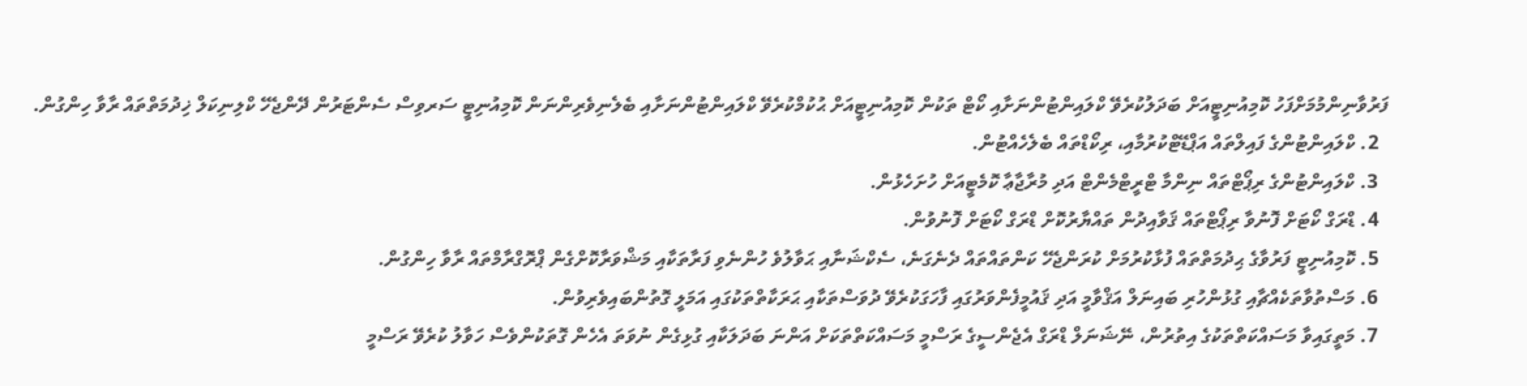ފަރުވާނިންމުމަށްފަހު ކޮމިއުނިޓީއަށް ބަދަލުކުރެވޭ ކްލައިންޓުންނަށާއި ކޯޓް ތަކުން ކޮމިއުނިޓީއަށް ޙުކުމްކުރެވޭ ކްލައިންޓުންނަށާއި ބެލެނިވެރިންނަން ކޮމިއުނިޓީ ސަރވިސް ސެންޓަރުން ދޭންޖެހޭ ކްލިނިކަލް ޚިދުމަތްތައް ރާވާ ހިންގުން.
  2. ކްލައިންޓުންގެ ފައިލްތައް އަޕްޑޭޓްކުރުމާއި، ރިކޯޑްތައް ބެލެހެއްޓުން.
  3. ކްލައިންޓުންގެ ރިޕޯޓްތައް ނިންމާ ޓްރީޓްމެންޓް އަދި މުރާޖާޢާ ކޮމެޓީއަށް ހުށަހެޅުން.
  4. ޑްރަގް ކޯޓަށް ފޮނުވާ ރިޕޯޓްތައް ޤަވާއިދުން ތައްޔާރުކޮށް ޑްރަގް ކޯޓަށް ފޮނުވުން.
  5. ކޮމިއުނިޓީ ފަރުވާގެ ޙިދުމަތްތައް ފުޅާކުރުމަށް ކުރަންޖެހޭ ކަންތައްތައް ދެނެގަނެ، ސެކްޝަނާއި ޙަވާލުވެ ހުންނެވި ފަރާތަކާއި މަޝްވަރާކޮށްގެން ޕްރޮގްރާމްތައް ރާވާ ހިންގުން.
  6. މަސްތުވާތަކެއްޗާއި ގުޅުންހުރި ބައިނަލް އަޤްވާމީ އަދި ޤައުމީފެންވަރުގައި ފާހަގަކުރެވޭ ދުވަސްތަކާއި ޙަރަކާތްތަކުގައި އަމަލީ ގޮތުންބައިވެރިވުން.
  7. މަތީގައިވާ މަސައްކަތްތަކުގެ އިތުރުން، ނޭޝަނަލް ޑްރަގް އެޖެންސީގެ ރަސްމީ މަސައްކަތްތަކަށް އަންނަ ބަދަލަކާއި ގުޅިގެން ނުވަތަ އެހެން ގޮތަކުންވެސް ހަވާލު ކުރެވޭ ރަސްމީ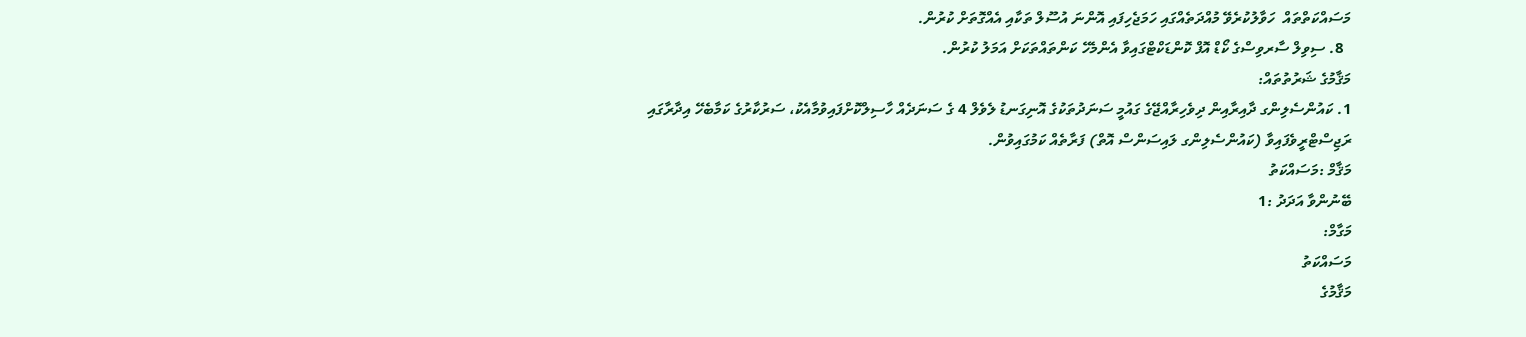މަސައްކަތްތައް  ހަވާލުކުރެވޭ މުއްދަތެއްގައި ހަމަޖެހިފައި އޮންނަ އުސޫލް ތަކާއި އެއްގޮތަށް ކުރުން.
  8. ސިވިލް ސާރވިސްގެ ކޯޑް އޮފް ކޮންޑަކްޓްގައިވާ އެންމެހޭ ކަންތައްތަކަށް އަމަލު ކުރުން.
މަޤާމުގެ ޝަރުތުތައް:
1. ކައުންސެލިންގ ދާއިރާއިން ދިވެހިރާއްޖޭގެ ގައުމީ ސަނަދުތަކުގެ އޮނިގަނޑު ލެވެލް 4 ގެ ސަނަދެއް ހާސިލްކޮށްފައިވުމާއެކު، ސަރުކާރުގެ ކަމާބެހޭ އިދާރާގައި ރަޖިސްޓްރީވެފައިވާ (ކައުންސެލިންގ ލައިސަންސް އޮތް) ފަރާތެއް ކަމުގައިވުން.
މަޤާމް :މަސައްކަތު
ބޭނުންވާ އަދަދު :1
މަގާމް:
މަސައްކަތު
މަޤާމުގެ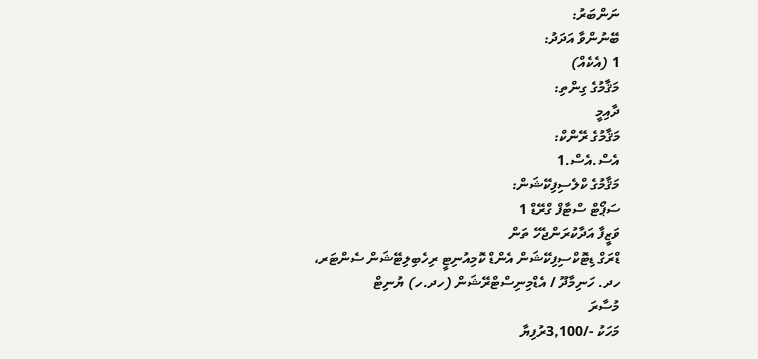ނަންބަރު:
ބޭނުންވާ އަދަދު:
1 (އެކެއް)
މަޤާމުގެ ގިންތި:
ދާއިމީ
މަޤާމުގެ ރޭންކް:
އެސް.އެސް.1
މަޤާމުގެ ކްލެސިފިކޭޝަން:
ސަޕޯޓް ސްޓާފް ގްރޭޑް 1
ވަޒީފާ އަދާކުރަންޖެހޭ ތަން
ޑްރަގް ޑިޓޮކްސިފިކޭޝަން އެންޑް ކޮމިއުނިޓީ ރިހެބިލިޓޭޝަން ސެންޓަރ، ހދ. ހަނިމާދޫ / އެޑްމިނިސްޓްރޭޝަން (ހދ.ހ) ޔުނިޓް
މުސާރަ
މަހަކު -/3,100ރުފިޔާ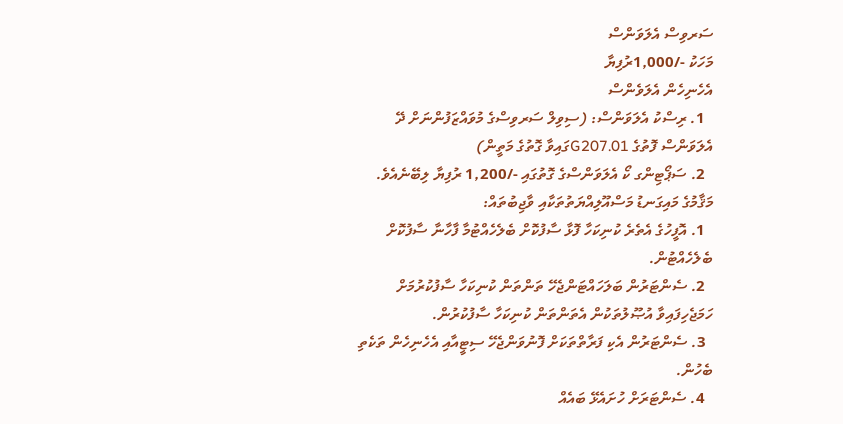ސަރވިސް އެލަވަންސް
މަހަކު -/1,000ރުފިޔާ
އެހެނިހެން އެލަވެންސް
  1. ރިސްކު އެލަވަންސް: (ސިވިލް ސަރވިސްގެ މުވައްޒަފުންނަށް ދޭ އެލަވަންސް ފޮތުގެ G207.01ގައިވާ ގޮތުގެ މަތީން)
  2. ސަޕޯޓިންގ ކޯ އެލަވަންސްގެ ގޮތުގައި -/1,200 ރުފިޔާ ލިބޭނެއެވެ.
މަޤާމުގެ މައިގަނޑު މަސްއޫލިއްޔަތުތަކާއި ވާޖިބުތައް:
  1. އޮފީހުގެ އެތެރެ ކުނިކަހާ ފޮޅާ ސާފުކޮށް ބެލެހެއްޓުމާ ފާހާނާ ސާފުކޮށް ބެލެހެއްޓުން.
  2. ސެންޓަރުން ބަލަހައްޓަންޖެހޭ ތަންތަން ކުނިކަހާ ސާފުކުރުމަށް ހަމަޖެހިފައިވާ އުޞޫލުތަކުން އެތަންތަން ކުނިކަހާ ސާފުކުރުން.
  3. ސެންޓަރުން އެކި ފަރާތްތަކަށް ފޮނުވަންޖެހޭ ސިޓީއާއި އެހެނިހެން ތަކެތި ބެހުން.
  4. ސެންޓަރަށް ހުށައެޅޭ ބައެއް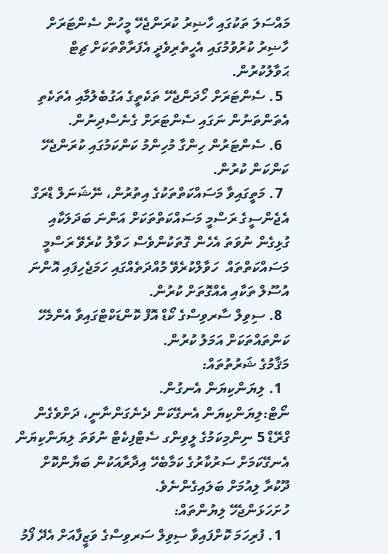މައްސަލަ ތަކުގައި ހާޟިރު ކުރަންޖެހޭ މީހުން ސެންޓަރަށް ހާޟިރު ކުރުވުމުގައި އެހީތެރިވެދީ އެފަރާތްތަކަށް ޗިޓް ޙަވާލުކުރުން.
  5. ސެންޓަރަށް ހޯދަންޖެހޭ ތަކެތީގެ އަގުބެލުމާއި އެތަކެތި އެތަންތަނުން ނަގައި ސެންޓަރަށް ގެނެސްދިނުން.
  6. ސެންޓަރުން ހިންގާ މުހިންމު ކަންކަމުގައި ކުރަންޖެހޭ ކަންކަން ކުރުން.
  7. މަތީގައިވާ މަސައްކަތްތަކުގެ އިތުރުން، ނޭޝަނަލް ޑްރަގް އެޖެންސީގެ ރަސްމީ މަސައްކަތްތަކަށް އަންނަ ބަދަލަކާއި ގުޅިގެން ނުވަތަ އެހެން ގޮތަކުންވެސް ހަވާލު ކުރެވޭ ރަސްމީ މަސައްކަތްތައް  ހަވާލްކުރެވޭ މުއްދަތެއްގައި ހަމަޖެހިފައި އޮންނަ އުސޫލް ތަކާއި އެއްގޮތަށް ކުރުން.
  8. ސިވިލް ސާރވިސްގެ ކޯޑް އޮފް ކޮންޑަކްޓްގައިވާ އެންމެހޭ ކަންތައްތަކަށް އަމަލު ކުރުން.
މަޤާމުގެ ޝަރުތުތައް:
  1. ލިޔަންކިޔަން އެނގުން.
ނޯޓް:ލިޔަންކިޔަން އެނގޭކަން ދެނެގަންނާނީ، ދަށްވެގެން ގްރޭޑް 5 ނިންމިކަމުގެ ލީވިންގ ސެޓްފިކެޓް ނުވަތަ ލިޔަންކިޔަން އެނގޭކަމަށް ސަރުކާރުގެ ކަމާބެހޭ އިދާރާއަކުން ބަޔާންކޮށް ދޫކުރާ ލިއުމަށް ބަލައިގެންނެވެ.
ހުށަހަޅަންޖެހޭ ލިޔުންތައް:
  1. ފުރިހަމަ ކޮށްފައިވާ ސިވިލް ސަރވިސްގެ ވަޒީފާއަށް އެދޭ ފޯމު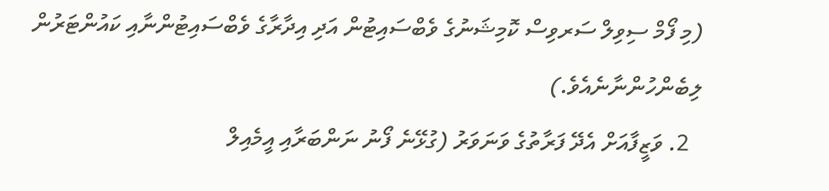(މި ފޯމް ސިވިލް ސަރވިސް ކޮމިޝަނުގެ ވެބްސައިޓުން އަދި އިދާރާގެ ވެބްސައިޓުންނާއި ކައުންޓަރުން ލިބެންހުންނާނެއެވެ.)
  2. ވަޒީފާއަށް އެދޭ ފަރާތުގެ ވަނަވަރު (ގުޅޭނެ ފޯނު ނަންބަރާއި އީމެއިލް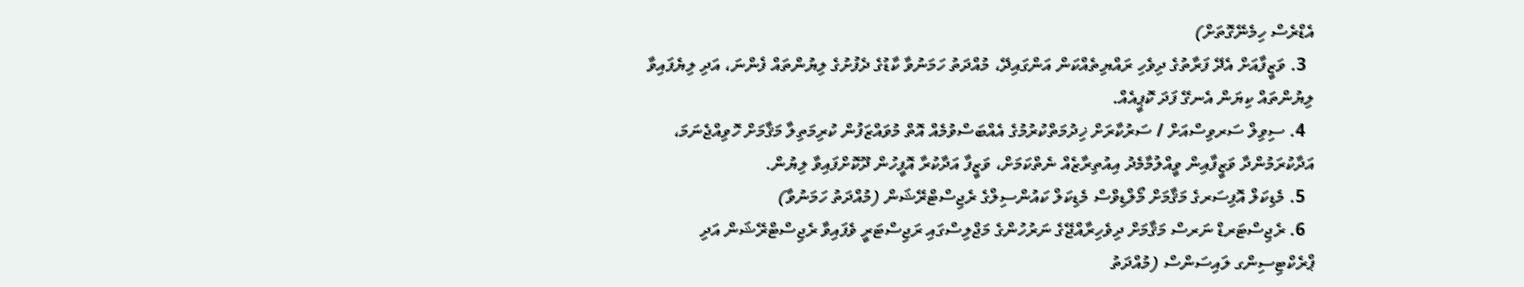އެޑްރެސް ހިމެނޭގޮތަށް)
  3. ވަޒީފާއަށް އެދޭ ފަރާތުގެ ދިވެހި ރައްޔިތެއްކަން އަންގައިދޭ، މުއްދަތު ހަމަނުވާ ކާޑުގެ ދެފުށުގެ ލިޔުންތައް ފެންނަ، އަދި ލިޔެފައިވާ ލިޔުންތައް ކިޔަން އެނގޭ ފަދަ ކޮޕީއެއް.
  4. ސިވިލް ސަރވިސްއަށް / ސަރުކާރަށް ޚިދުމަތްކުރުމުގެ އެއްބަސްވުމެއް އޮތް މުވައްޒަފުން ކުރިމަތިލާ މަޤާމަށް ހޮވިއްޖެނަމަ، އަދާކުރަމުންދާ ވަޒީފާއިން ވީއްލުމާމެދު އިއުތިރާޒެއް ނެތްކަމަށް، ވަޒީފާ އަދާކުރާ އޮފީހުން ދޫކޮށްފައިވާ ލިޔުން.
  5. މެޑިކަލް އޮފިސަރގެ މަޤާމަށް މޯލްޑިވްސް މެޑިކަލް ކައުންސިލްގެ ރެޖިސްޓްރޭޝަން (މުއްދަތު ހަމަނުވާ)
  6. ރެޖިސްޓަރޑް ނަރސް މަޤާމަށް ދިވެހިރާއްޖޭގެ ނަރުހުންގެ މަޖްލިސްގައި ރަޖިސްޓަރީ ވެފައިވާ ރެޖިސްޓްރޭޝަން އަދި ޕްރެކްޓިސިންގ ލައިސަންސް (މުއްދަތު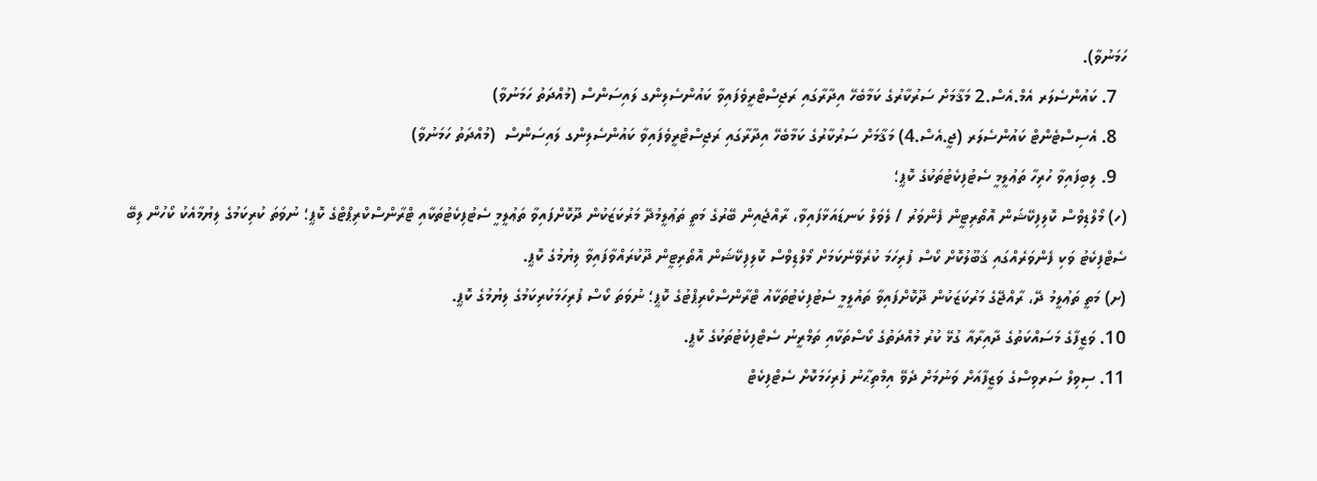ހަމަނުވާ).
  7. ކައުންސެލަރ އެމް.އެސް.2 މަޤާމަށް ސަރުކާރުގެ ކަމާބެހޭ އިދާރާގައި ރަޖިސްޓްރީވެފައިވާ ކައުންސެލިންގ ލައިސަންސް (މުއްދަތު ހަމަނުވާ)
  8. އެސިސްޓެންޓް ކައުންސެލަރ (ޖީ.އެސް.4) މަޤާމަށް ސަރުކާރުގެ ކަމާބެހޭ އިދާރާގައި ރަޖިސްޓްރީވެފައިވާ ކައުންސެލިންގ ލައިސަންސް  (މުއްދަތު ހަމަނުވާ)
  9. ލިބިފައިވާ ހުރިހާ ތަޢުލީމީ ސެޓުފިކެޓުތަކުގެ ކޮޕީ؛
(ހ) މޯލްޑިވްސް ކޮލިފިކޭޝަން އޮތޯރިޓީން ފެންވަރު / ލެވަލް ކަނޑައަޅާފައިވާ، ރާއްޖެއިން ބޭރުގެ މަތީ ތަޢުލީމުދޭ މަރުކަޒަކުން ދޫކޮށްފައިވާ ތަޢުލީމީ ސެޓުފިކެޓުތަކާއި ޓްރާންސްކްރިޕްޓްގެ ކޮޕީ؛ ނުވަތަ ކުރިކަމުގެ ލިޔުމާއެކު ކޯހުން ލިބޭ ސެޓްފިކެޓު ވަކި ފެންވަރެއްގައި ޤަބޫލުކޮށް ކޯސް ފުރިހަމަ ކުރެވޭނެކަމަށް މޯލްޑިވްސް ކޮލިފިކޭޝަން އޮތޯރިޓީން ދޫކުރައްވާފައިވާ ލިޔުމުގެ ކޮޕީ.
(ށ) މަތީ ތަޢުލީމު ދޭ، ރާއްޖޭގެ މަރުކަޒަކުން ދޫކޮށްފައިވާ ތައުލީމީ ސެޓުފިކެޓުތަކާއު ޓްރާންސްކްރިޕްޓުގެ ކޮޕީ؛ ނުވަތަ ކޯސް ފުރިހަމަކުރިކަމުގެ ލިޔުމުގެ ކޮޕީ.
10. ވަޒީފާގެ މަސައްކަތުގެ ދާއިރާއާ ގުޅޭ ކުރު މުއްދަތުގެ ކޯސްތަކާއި ތަމްރީނު ސެޓްފިކެޓުތަކުގެ ކޮޕީ.
11. ސިވިލް ސަރވިސްގެ ވަޒީފާއަށް ވަނުމަށް ދެވޭ އިމްތިޙާނު ފުރިހަމަކޮށް ސެޓްފިކެޓް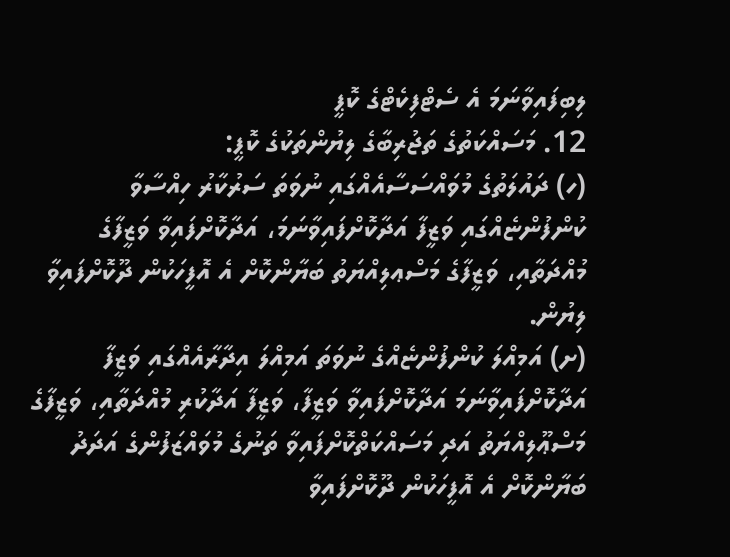ލިބިފައިވާނަމަ އެ ސެޓްފިކެޓްގެ ކޮޕީ
12. މަސައްކަތުގެ ތަޖުރިބާގެ ލިޔުންތަކުގެ ކޮޕީ:
(ހ) ދައުލަތުގެ މުވައްސަސާއެއްގައި ނުވަތަ ސަރުކާރު ހިއްސާވާ ކުންފުންޏެއްގައި ވަޒީފާ އަދާކޮށްފައިވާނަމަ، އަދާކޮށްފައިވާ ވަޒީފާގެ މުއްދަތާއި، ވަޒީފާގެ މަސްޢލިއްޔަތު ބަޔާންކޮށް އެ އޮފީހަކުން ދޫކޮށްފައިވާ ލިޔުން.
(ށ) އަމިއްލަ ކުންފުންޏެއްގެ ނުވަތަ އަމިއްލަ އިދާރާއެއްގައި ވަޒީފާ އަދާކޮށްފައިވާނަމަ އަދާކޮށްފައިވާ ވަޒީފާ، ވަޒީފާ އަދާކުރި މުއްދަތާއި، ވަޒީފާގެ މަސްޢޫލިއްޔަތު އަދި މަސައްކަތްކޮށްފައިވާ ތަނުގެ މުވައްޒަފުންގެ އަދަދު ބަޔާންކޮށް އެ އޮފީހަކުން ދޫކޮށްފައިވާ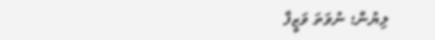ލިޔުން؛ ނުވަތަ ވަޒީފާ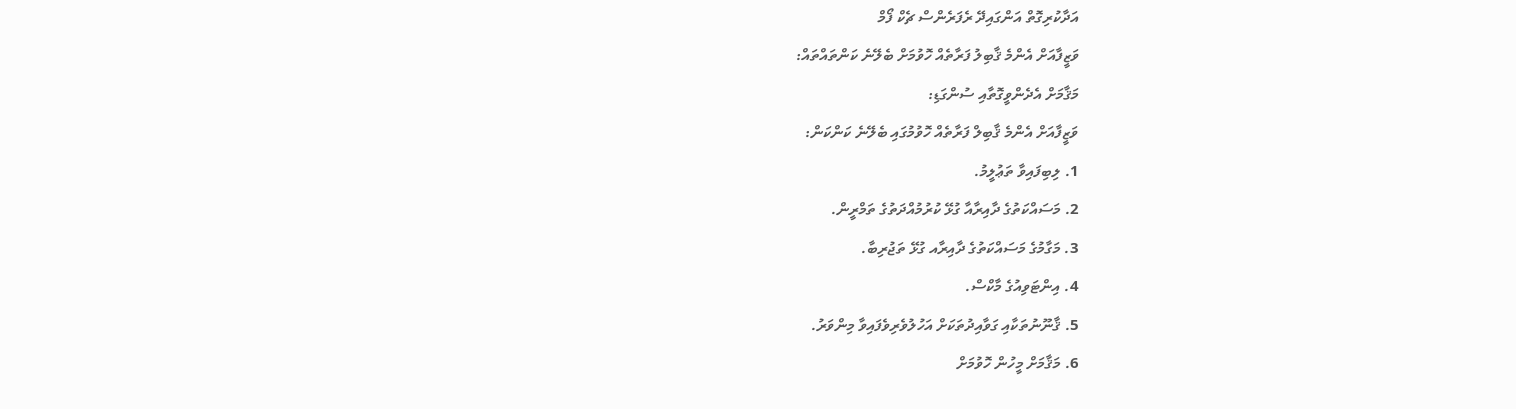އަދާކުރިގޮތް އަންގައިދޭ ރެފަރެންސް ޗެކް ފޯމް
ވަޒީފާއަށް އެންމެ ޤާބިލު ފަރާތެއް ހޮވުމަށް ބެލޭނެ ކަންތައްތައް:
މަޤާމަށް އެދެންވީގޮތާއި ސުންގަޑި:
ވަޒީފާއަށް އެންމެ ޤާބިލް ފަރާތެއް ހޮވުމުގައި ބެލޭނެ ކަންކަން:
1. ލިބިފައިވާ ތަޢުލީމު.
2. މަސައްކަތުގެ ދާއިރާއާ ގުޅޭ ކުރުމުއްދަތުގެ ތަމްރީން.
3. މަގާމުގެ މަސައްކަތުގެ ދާއިރާއ ގުޅޭ ތަޖުރިބާ.
4. އިންޓަވިއުގެ މާކްސް.
5. ޤާނޫނުތަކާއި ގަވާއިދުތަކަށް އަހުލުވެރިވެފައިވާ މިންވަރު.
6. މަޤާމަށް މީހުން ހޮވުމަށް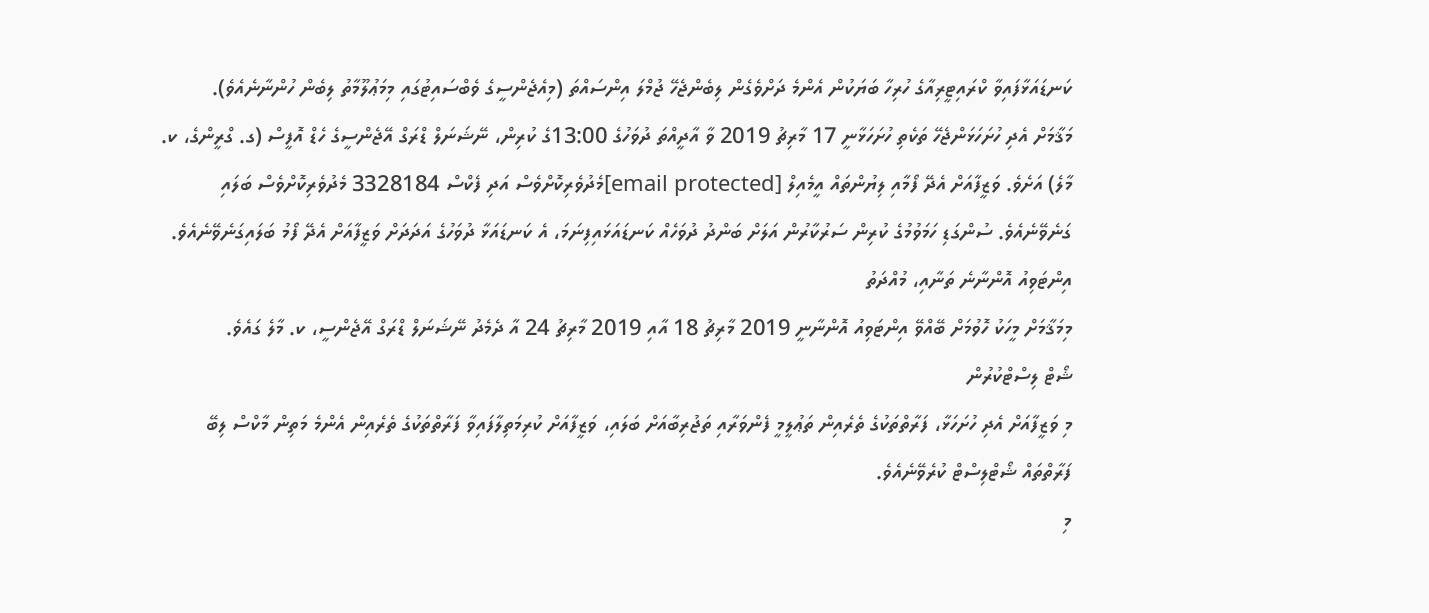ކަނޑައަޅާފައިވާ ކްރައިޓީރިއާގެ ހުރިހާ ބަޔަކުން އެންމެ ދަށްވެގެން ލިބެންޖެހޭ ޖުމްލަ އިންސައްތަ (މިއެޖެންސީގެ ވެބްސައިޓުގައި މިމަޢުލޫމާތު ލިބެން ހުންނާނެއެވެ).
މަޤާމަށް އެދި ހުށަހަޅަންޖެހޭ ތަކެތި ހުށަހަޅާނީ 17 މާރިޗު 2019 ވާ އާދީއްތަ ދުވަހުގެ 13:00ގެ ކުރިން، ނޭޝަނަލް ޑްރަގް އޭޖެންސީގެ ހެޑް އޮފީސް (ގ. ގްރީންގެ، ކ. މާލެ) އަށެވެ. ވަޒީފާއަށް އެދޭ ފޯމާއި ލިޔުންތައް އީމެއިލް [email protected]މެދުވެރިކޮށްވެސް އަދި ފެކްސް 3328184 މެދުވެރިކޮށްވެސް ބަލައި ގަނެވޭނެއެވެ. ސުންގަޑި ހަމަވުމުގެ ކުރިން ސަރުކާރުން އަލަށް ބަންދު ދުވަހެއް ކަނޑައަޅައިފިނަމަ، އެ ކަނޑައަޅާ ދުވަހުގެ އަދަދަށް ވަޒީފާއަށް އެދޭ ފޯމު ބަލައިގަނެވޭނެއެވެ.
އިންޓަވިއު އޮންނާނެ ތަނާއި، މުއްދަތު
މިމަޤާމަށް މީހަކު ހޮވުމަށް ބޭއްވޭ އިންޓަވިއު އޮންނާނީ 2019 މާރިޗު 18 އާއި 2019 މާރިޗު 24 އާ ދެމެދު ނޭޝަނަލް ޑްރަގް އޭޖެންސީ، ކ. މާލެ ގައެވެ.
ޝޯޓް ލިސްޓްކުރުން
މި ވަޒީފާއަށް އެދި ހުށަހަޅާ، ފަރާތްތަކުގެ ތެރެއިން ތަޢުލީމީ ފެންވަރާއި ތަޖުރިބާއަށް ބަލައި، ވަޒީފާއަށް ކުރިމަތިލާފައިވާ ފަރާތްތަކުގެ ތެރެއިން އެންމެ މަތިން މާކްސް ލިބޭ ފަރާތްތައް ޝޯޓްލިސްޓް ކުރެވޭނެއެވެ.
މި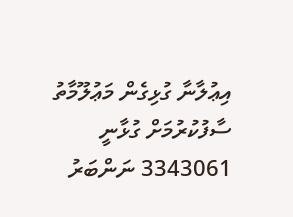އިޢުލާނާ ގުޅިގެން މަޢުލޫމާތު ސާފުކުރުމަށް ގުޅާނީ 3343061 ނަންބަރު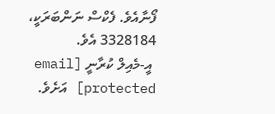ފޯނާއެވެ. ފެކްސް ނަންބަރަކީ، 3328184 އެވެ.
 އީ-މެއިލް ކުރާނީ [email protected] އަށެވެ.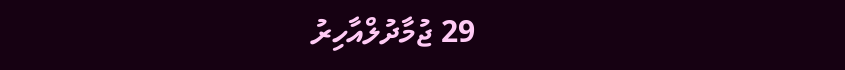29 ޖުމާދުލްއާހިރު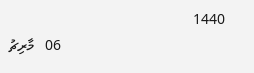1440
                                             06   މާރިޗު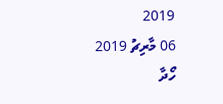2019
06 މާރިޗު 2019
ހޯދާ